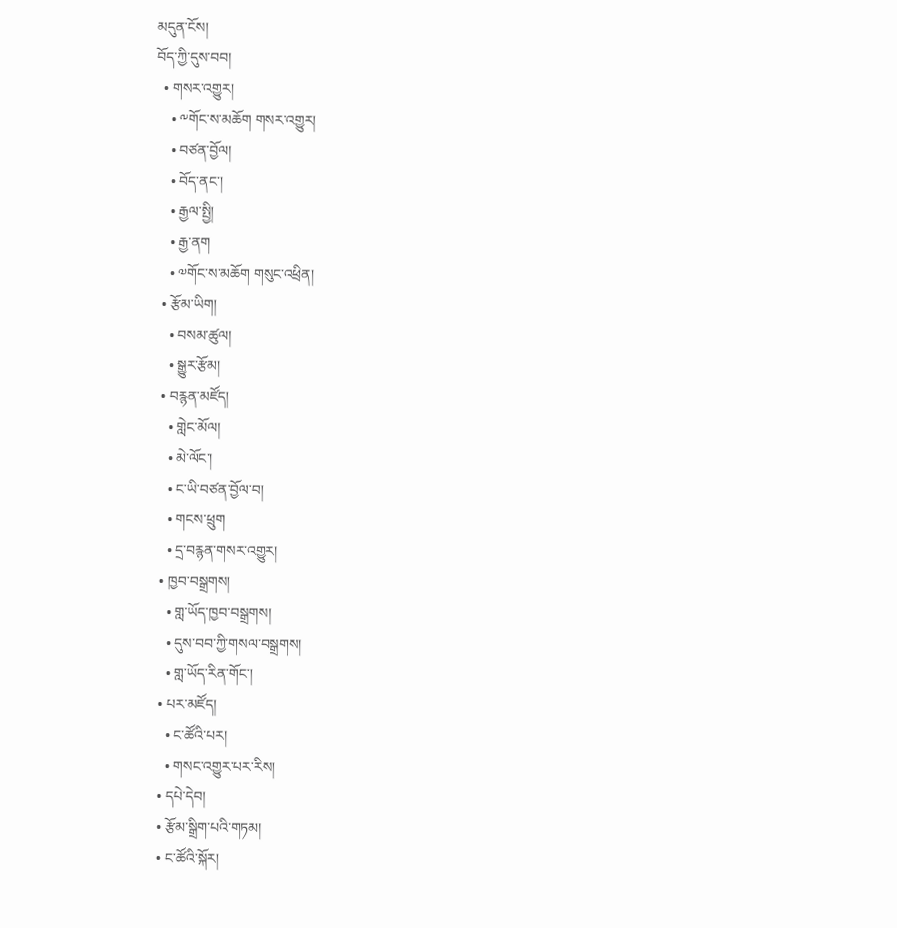མདུན་ངོས།
བོད་ཀྱི་དུས་བབ།
  • གསར་འགྱུར།
    • ༸གོང་ས་མཆོག གསར་འགྱུར།
    • བཙན་བྱོལ།
    • བོད་ནང་།
    • རྒྱལ་སྤྱི།
    • རྒྱ་ནག
    • ༧གོང་ས་མཆོག གསུང་འཕྲིན།
  • རྩོམ་ཡིག།
    • བསམ་ཚུལ།
    • སྒྱུར་རྩོམ།
  • བརྙན་མཛོད།
    • གླེང་མོལ།
    • མེ་ལོང་།
    • ང་ཡི་བཙན་བྱོལ་བ།
    • གངས་ཕྲུག
    • དྲ་བརྙན་གསར་འགྱུར།
  • ཁྱབ་བསྒྲགས།
    • གླ་ཡོད་ཁྱབ་བསྒྲགས།
    • དུས་བབ་ཀྱི་གསལ་བསྒྲགས།
    • གླ་ཡོད་རིན་གོང་།
  • པར་མཛོད།
    • ང་ཚོའི་པར།
    • གསང་འགྱུར་པར་རིས།
  • དཔེ་དེབ།
  • རྩོམ་སྒྲིག་པའི་གཏམ།
  • ང་ཚོའི་སྐོར།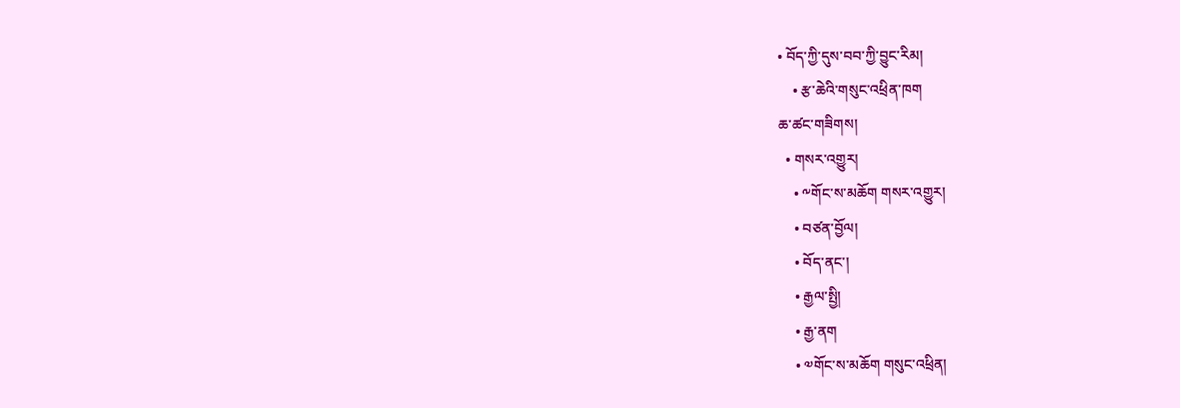• བོད་ཀྱི་དུས་བབ་ཀྱི་བྱུང་རིམ།
    • རྩ་ཆེའི་གསུང་འཕྲིན་ཁག
ཆ་ཚང་གཟིགས།
  • གསར་འགྱུར།
    • ༸གོང་ས་མཆོག གསར་འགྱུར།
    • བཙན་བྱོལ།
    • བོད་ནང་།
    • རྒྱལ་སྤྱི།
    • རྒྱ་ནག
    • ༧གོང་ས་མཆོག གསུང་འཕྲིན།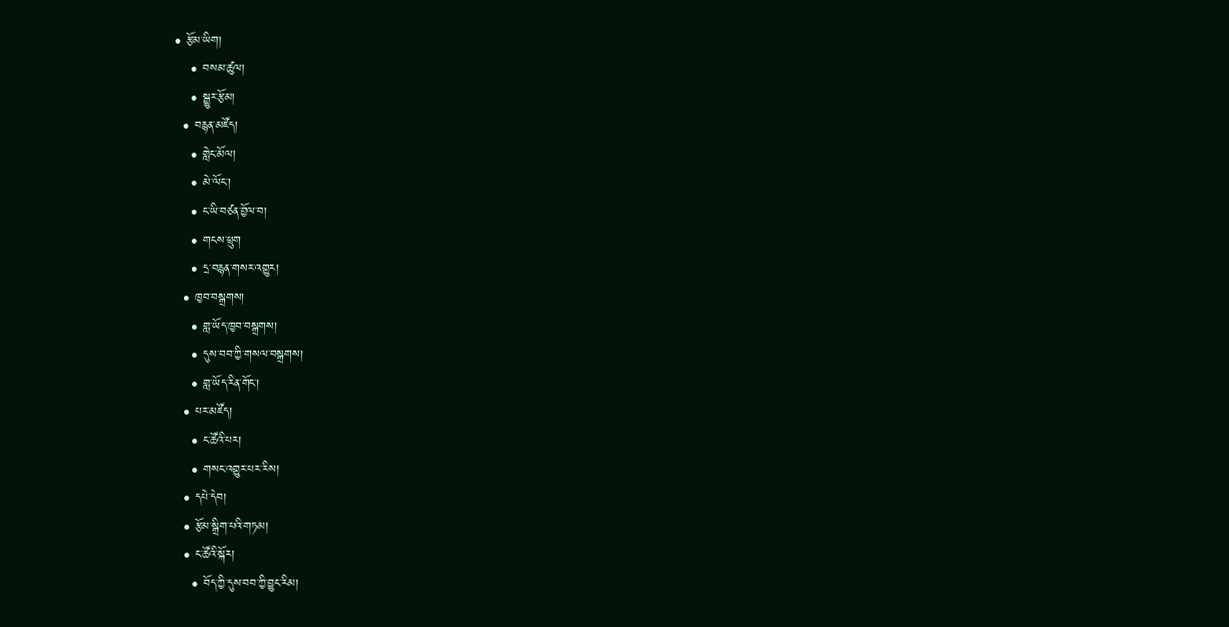• རྩོམ་ཡིག།
    • བསམ་ཚུལ།
    • སྒྱུར་རྩོམ།
  • བརྙན་མཛོད།
    • གླེང་མོལ།
    • མེ་ལོང་།
    • ང་ཡི་བཙན་བྱོལ་བ།
    • གངས་ཕྲུག
    • དྲ་བརྙན་གསར་འགྱུར།
  • ཁྱབ་བསྒྲགས།
    • གླ་ཡོད་ཁྱབ་བསྒྲགས།
    • དུས་བབ་ཀྱི་གསལ་བསྒྲགས།
    • གླ་ཡོད་རིན་གོང་།
  • པར་མཛོད།
    • ང་ཚོའི་པར།
    • གསང་འགྱུར་པར་རིས།
  • དཔེ་དེབ།
  • རྩོམ་སྒྲིག་པའི་གཏམ།
  • ང་ཚོའི་སྐོར།
    • བོད་ཀྱི་དུས་བབ་ཀྱི་བྱུང་རིམ།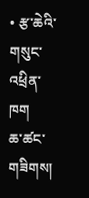• རྩ་ཆེའི་གསུང་འཕྲིན་ཁག
ཆ་ཚང་གཟིགས།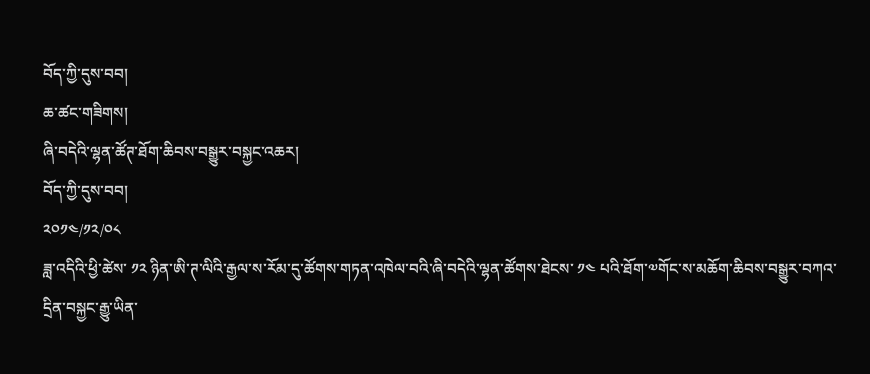བོད་ཀྱི་དུས་བབ།
ཆ་ཚང་གཟིགས།
ཞི་བདེའི་ལྷན་ཚོཊ་ཐོག་ཆིབས་བསྒྱུར་བསྐྱང་འཆར།
བོད་ཀྱི་དུས་བབ།
༢༠༡༤/༡༢/༠༨
ཟླ་འདིའི་ཕྱི་ཚེས་ ༡༢ ཉིན་ཨི་ཊ་ལིའི་རྒྱལ་ས་རོམ་དུ་ཚོགས་གཏན་འཁེལ་བའི་ཞི་བདེའི་ལྷན་ཚོགས་ཐེངས་ ༡༤ པའི་ཐོག་༧གོང་ས་མཆོག་ཆིབས་བསྒྱུར་བཀའ་དྲིན་བསྐྱང་རྒྱུ་ཡིན་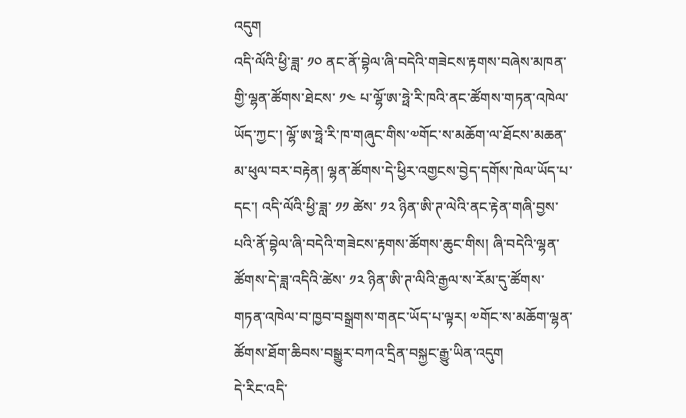འདུག
འདི་ལོའི་ཕྱི་ཟླ་ ༡༠ ནང་ནོ་བྷེལ་ཞི་བདེའི་གཟེངས་རྟགས་བཞེས་མཁན་གྱི་ལྷན་ཚོགས་ཐེངས་ ༡༤ པ་ལྷོ་ཨ་ཧྥེ་རི་ཁའི་ནང་ཚོགས་གཏན་འཁེལ་ཡོད་ཀྱང་། ལྷོ་ཨ་ཧྥེ་རི་ཁ་གཞུང་གིས་༧གོང་ས་མཆོག་ལ་ཐོངས་མཆན་མ་ཕུལ་བར་བརྟེན། ལྷན་ཚོགས་དེ་ཕྱིར་འགྱངས་བྱེད་དགོས་ཁེལ་ཡོད་པ་དང་། འདི་ལོའི་ཕྱི་ཟླ་ ༡༡ ཚེས་ ༡༢ ཉིན་ཨི་ཊ་ལེའི་ནང་རྟེན་གཞི་བྱས་པའི་ནོ་བྷེལ་ཞི་བདེའི་གཟེངས་རྟགས་ཚོགས་ཆུང་གིས། ཞི་བདེའི་ལྷན་ཚོགས་དེ་ཟླ་འདིའི་ཚེས་ ༡༢ ཉིན་ཨི་ཊ་ལིའི་རྒྱལ་ས་རོམ་དུ་ཚོགས་གཏན་འཁེལ་བ་ཁྱབ་བསྒྲགས་གནང་ཡོད་པ་ལྟར། ༧གོང་ས་མཆོག་ལྷན་ཚོགས་ཐོག་ཆིབས་བསྒྱུར་བཀའ་དྲིན་བསྐྱང་རྒྱུ་ཡིན་འདུག
དེ་རིང་འདི་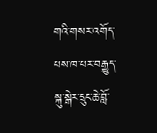གའི་གསར་འགོད་པས་ཁ་པར་བརྒྱུད་སྐུ་སྒེར་དྲུང་ཆེ་བློ་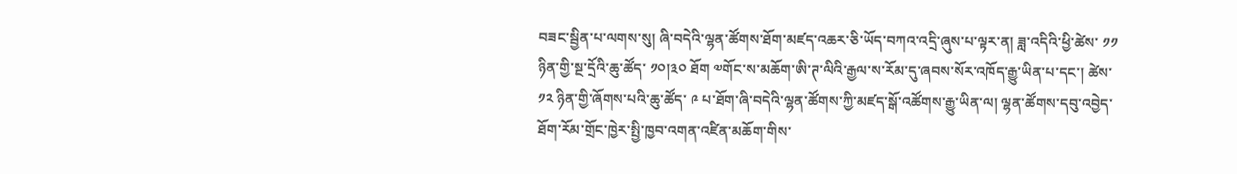བཟང་སྦྱིན་པ་ལགས་སུ། ཞི་བདེའི་ལྷན་ཚོགས་ཐོག་མཛད་འཆར་ཅི་ཡོད་བཀའ་འདྲི་ཞུས་པ་ལྟར་ན། ཟླ་འདིའི་ཕྱི་ཚེས་ ༡༡ ཉིན་གྱི་སྔ་དྲོའི་ཆུ་ཚོད་ ༡༠།༣༠ ཐོག ༧གོང་ས་མཆོག་ཨི་ཊ་ལིའི་རྒྱལ་ས་རོམ་དུ་ཞབས་སོར་འཁོད་རྒྱུ་ཡིན་པ་དང་། ཚེས་ ༡༢ ཉིན་གྱི་ཞོགས་པའི་ཆུ་ཚོད་ ༩ པ་ཐོག་ཞི་བདེའི་ལྷན་ཚོགས་ཀྱི་མཛད་སྒོ་འཚོགས་རྒྱུ་ཡིན་ལ། ལྷན་ཚོགས་དབུ་འབྱེད་ཐོག་རོམ་གྲོང་ཁྱེར་སྤྱི་ཁྱབ་འགན་འཛིན་མཆོག་གིས་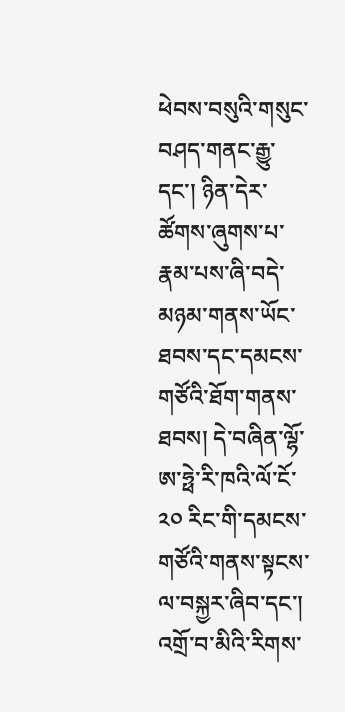ཕེབས་བསུའི་གསུང་བཤད་གནང་རྒྱུ་དང་། ཉིན་དེར་ཚོགས་ཞུགས་པ་རྣམ་པས་ཞི་བདེ་མཉམ་གནས་ཡོང་ཐབས་དང་དམངས་གཙོའི་ཐོག་གནས་ཐབས། དེ་བཞིན་ལྷོ་ཨ་ཧྥེ་རི་ཁའི་ལོ་ངོ་ ༢༠ རིང་གི་དམངས་གཙོའི་གནས་སྟངས་ལ་བསྐྱར་ཞིབ་དང་། འགྲོ་བ་མིའི་རིགས་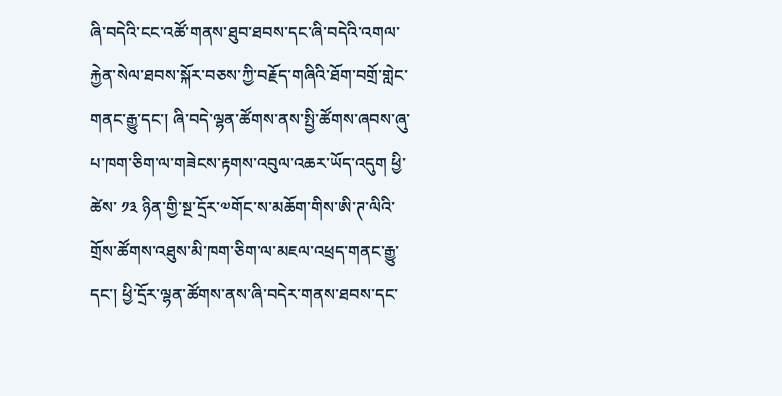ཞི་བདེའི་ངང་འཚོ་གནས་ཐུབ་ཐབས་དང་ཞི་བདེའི་འགལ་རྐྱེན་སེལ་ཐབས་སྐོར་བཅས་ཀྱི་བརྗོད་གཞིའི་ཐོག་བགྲོ་གླེང་གནང་རྒྱུ་དང་། ཞི་བདེ་ལྷན་ཚོགས་ནས་སྤྱི་ཚོགས་ཞབས་ཞུ་པ་ཁག་ཅིག་ལ་གཟེངས་རྟགས་འབུལ་འཆར་ཡོད་འདུག ཕྱི་ཚེས་ ༡༣ ཉིན་གྱི་སྔ་དྲོར་༧གོང་ས་མཆོག་གིས་ཨི་ཊ་ལིའི་གྲོས་ཚོགས་འཐུས་མི་ཁག་ཅིག་ལ་མཇལ་འཕྲད་གནང་རྒྱུ་དང་། ཕྱི་དྲོར་ལྷན་ཚོགས་ནས་ཞི་བདེར་གནས་ཐབས་དང་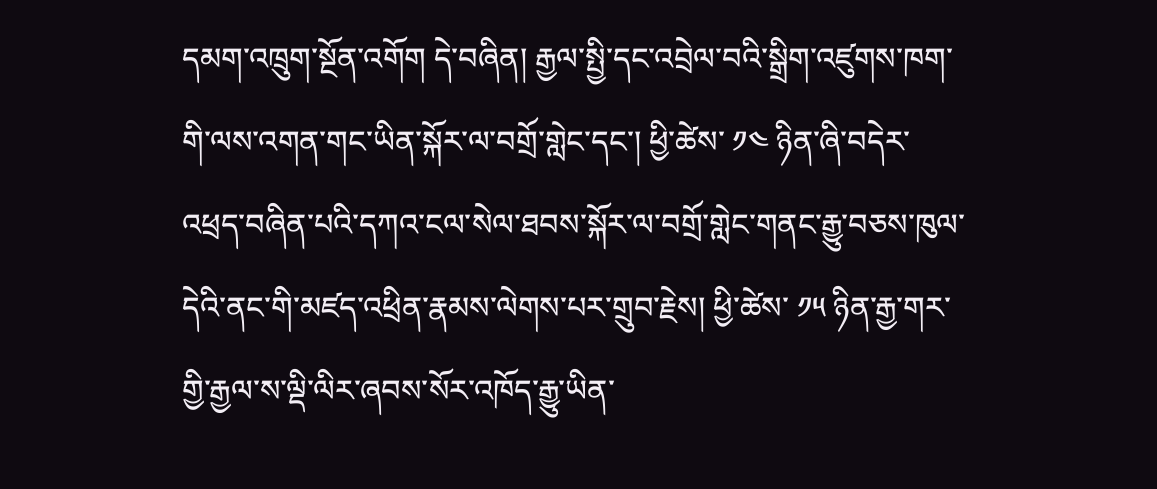དམག་འཁྲུག་སྔོན་འགོག དེ་བཞིན། རྒྱལ་སྤྱི་དང་འབྲེལ་བའི་སྒྲིག་འཛུགས་ཁག་གི་ལས་འགན་གང་ཡིན་སྐོར་ལ་བགྲོ་གླེང་དང་། ཕྱི་ཚེས་ ༡༤ ཉིན་ཞི་བདེར་འཕྲད་བཞིན་པའི་དཀའ་ངལ་སེལ་ཐབས་སྐོར་ལ་བགྲོ་གླེང་གནང་རྒྱུ་བཅས་ཁུལ་དེའི་ནང་གི་མཛད་འཕྲིན་རྣམས་ལེགས་པར་གྲུབ་རྗེས། ཕྱི་ཚེས་ ༡༥ ཉིན་རྒྱ་གར་གྱི་རྒྱལ་ས་ལྡི་ལིར་ཞབས་སོར་འཁོད་རྒྱུ་ཡིན་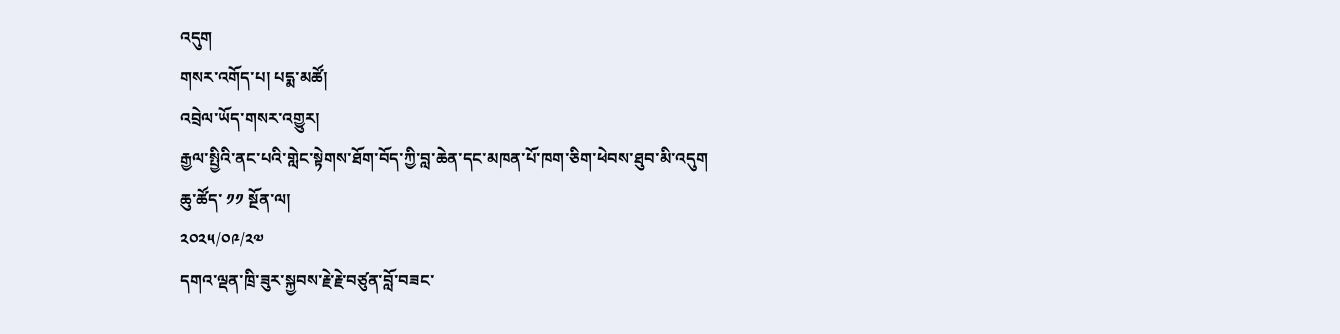འདུག
གསར་འགོད་པ། པདྨ་མཚོ།
འབྲེལ་ཡོད་གསར་འགྱུར།
རྒྱལ་སྤྱིའི་ནང་པའི་གླེང་སྟེགས་ཐོག་བོད་ཀྱི་བླ་ཆེན་དང་མཁན་པོ་ཁག་ཅིག་ཕེབས་ཐུབ་མི་འདུག
ཆུ་ཚོད་ ༡༡ སྔོན་ལ།
༢༠༢༥/༠༩/༢༧
དགའ་ལྡན་ཁྲི་ཟུར་སྐྱབས་རྗེ་རྗེ་བཙུན་བློ་བཟང་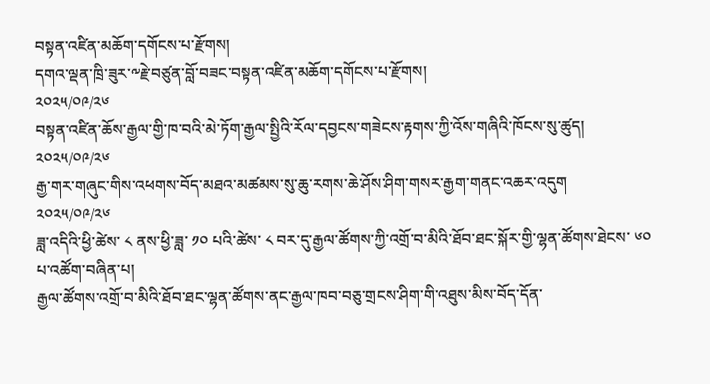བསྟན་འཛིན་མཆོག་དགོངས་པ་རྫོགས།
དགའ་ལྡན་ཁྲི་ཟུར་༸རྗེ་བཙུན་བློ་བཟང་བསྟན་འཛིན་མཆོག་དགོངས་པ་རྫོགས།
༢༠༢༥/༠༩/༢༦
བསྟན་འཛིན་ཆོས་རྒྱལ་གྱི་ཁ་བའི་མེ་ཏོག་རྒྱལ་སྤྱིའི་རོལ་དབྱངས་གཟེངས་རྟགས་ཀྱི་འོས་གཞིའི་ཁོངས་སུ་ཚུད།
༢༠༢༥/༠༩/༢༦
རྒྱ་གར་གཞུང་གིས་འཕགས་བོད་མཐའ་མཚམས་སུ་ཆུ་རགས་ཆེ་ཤོས་ཤིག་གསར་རྒྱག་གནང་འཆར་འདུག
༢༠༢༥/༠༩/༢༦
ཟླ་འདིའི་ཕྱི་ཚེས་ ༨ ནས་ཕྱི་ཟླ་ ༡༠ པའི་ཚེས་ ༨ བར་དུ་རྒྱལ་ཚོགས་ཀྱི་འགྲོ་བ་མིའི་ཐོབ་ཐང་སྐོར་གྱི་ལྷན་ཚོགས་ཐེངས་ ༦༠ པ་འཚོག་བཞིན་པ།
རྒྱལ་ཚོགས་འགྲོ་བ་མིའི་ཐོབ་ཐང་ལྷན་ཚོགས་ནང་རྒྱལ་ཁབ་བཅུ་གྲངས་ཤིག་གི་འཐུས་མིས་བོད་དོན་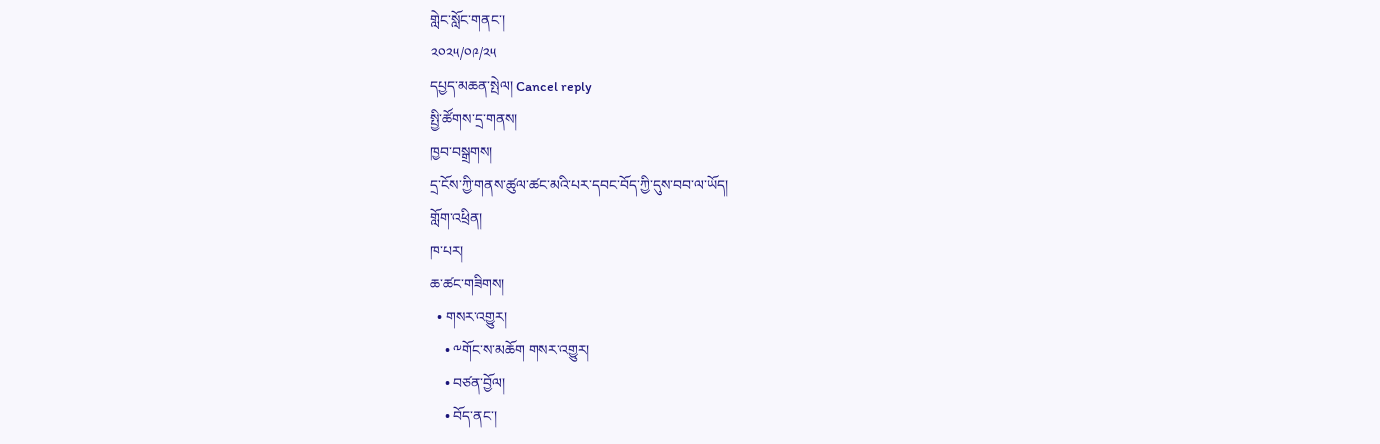གླེང་སློང་གནང་།
༢༠༢༥/༠༩/༢༥
དཔྱད་མཆན་སྤེལ། Cancel reply
སྤྱི་ཚོགས་དྲ་གནས།
ཁྱབ་བསྒྲགས།
དྲ་ངོས་ཀྱི་གནས་ཚུལ་ཚང་མའི་པར་དབང་བོད་ཀྱི་དུས་བབ་ལ་ཡོད།
གློག་འཕྲིན།
ཁ་པར།
ཆ་ཚང་གཟིགས།
  • གསར་འགྱུར།
    • ༸གོང་ས་མཆོག གསར་འགྱུར།
    • བཙན་བྱོལ།
    • བོད་ནང་།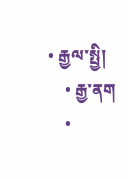• རྒྱལ་སྤྱི།
    • རྒྱ་ནག
    •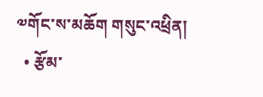༧གོང་ས་མཆོག གསུང་འཕྲིན།
  • རྩོམ་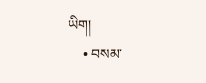ཡིག།
    • བསམ་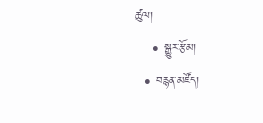ཚུལ།
    • སྒྱུར་རྩོམ།
  • བརྙན་མཛོད།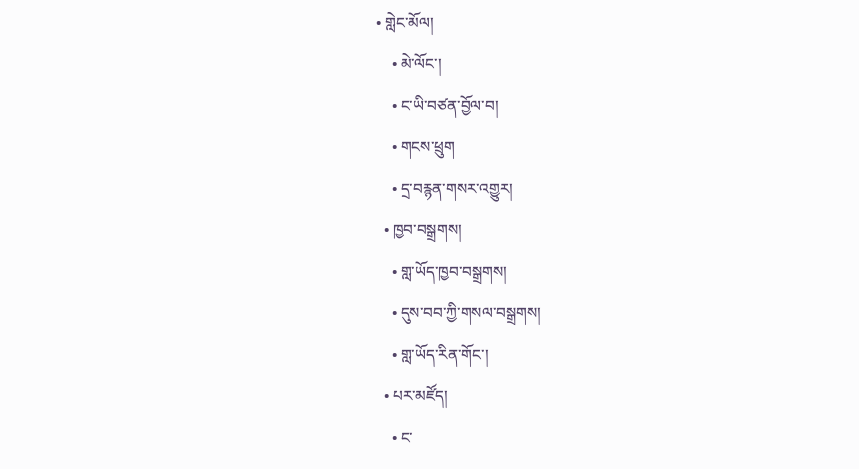• གླེང་མོལ།
    • མེ་ལོང་།
    • ང་ཡི་བཙན་བྱོལ་བ།
    • གངས་ཕྲུག
    • དྲ་བརྙན་གསར་འགྱུར།
  • ཁྱབ་བསྒྲགས།
    • གླ་ཡོད་ཁྱབ་བསྒྲགས།
    • དུས་བབ་ཀྱི་གསལ་བསྒྲགས།
    • གླ་ཡོད་རིན་གོང་།
  • པར་མཛོད།
    • ང་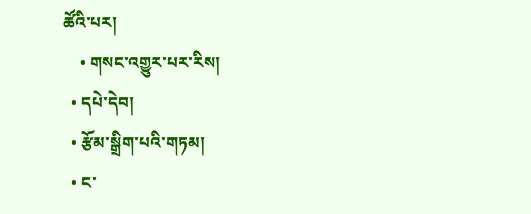ཚོའི་པར།
    • གསང་འགྱུར་པར་རིས།
  • དཔེ་དེབ།
  • རྩོམ་སྒྲིག་པའི་གཏམ།
  • ང་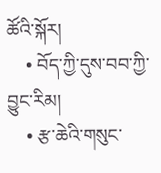ཚོའི་སྐོར།
    • བོད་ཀྱི་དུས་བབ་ཀྱི་བྱུང་རིམ།
    • རྩ་ཆེའི་གསུང་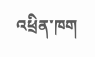འཕྲིན་ཁག